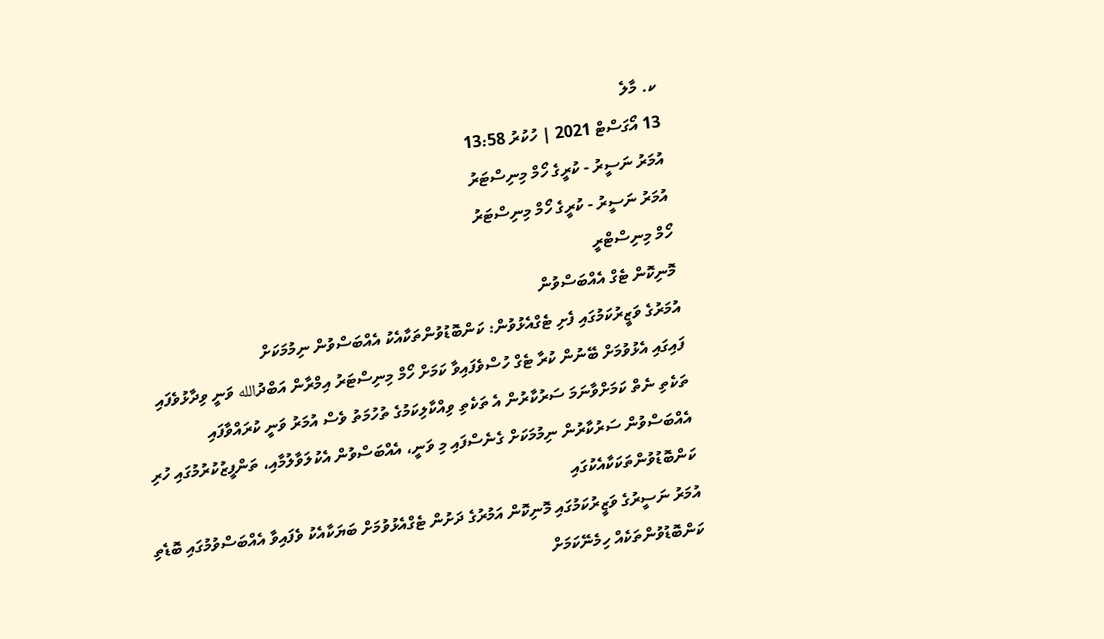ކ. މާލެ
13 އޯގަސްޓް 2021 | ހުކުރު 13:58
އުމަރު ނަސީރު - ކުރީގެ ހޯމް މިނިސްޓަރު
އުމަރު ނަސީރު - ކުރީގެ ހޯމް މިނިސްޓަރު
ހޯމް މިނިސްޓްރީ
މޮނިކޮން ޓެގް އެއްބަސްވުން
އުމަރުގެ ވަޒީރުކަމުގައި ފެށި ޓެގްއެޅުވުން: ކަންބޮޑުވުންތަކާއެކު އެއްބަސްވުން ނިމުމަކަށް
ފައިގައި އެޅުވުމަށް ބޭނުން ކުރާ ޓެގް ހުސްވެފައިވާ ކަމަށް ހޯމް މިނިސްޓަރު އިމްރާން އަބްދުالله ވަނީ ވިދާޅުވެފައި
ތަކެތި ނެތް ކަމަށްވާނަމަ ސަރުކާރުން އެ ތަކެތި ވިއްކާލިކަމުގެ ތުހުމަތު ވެސް އުމަރު ވަނީ ކުރައްވާފައި
އެއްބަސްވުން ސަރުކާރުން ނިމުމަކަށް ގެނެސްފައި މި ވަނީ، އެއްބަސްވުން އެކުލަވާލުމާއި، ތަންފީޒުކުރުމުގައި ހުރި ކަންބޮޑުވުންތަކަކާއެކުގައި
އުމަރު ނަސީރުގެ ވަޒީރުކަމުގައި މޮނިކޮން އަމުރުގެ ދަށުން ޓެގްއެޅުވުމަށް ބަޔަކާއެކު ވެފައިވާ އެއްބަސްވުމުގައި ބޮޑެތި ކަންބޮޑުވުންތަކެއް ހިމެނޭކަމަށް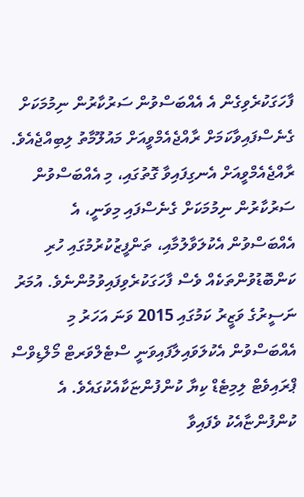ފާހަގަކުރެވިގެން އެ އެއްބަސްވުން ސަރުކާރުން ނިމުމަކަށް ގެނެސްފައިވާކަމަށް ރާއްޖެއެމްވީއަށް މައުލޫމާތު ލިބިއްޖެއެވެ.
ރާއްޖެއެމްވީއަށް އެނގިފައިވާ ގޮތުގައި، މި އެއްބަސްވުން ސަރުކާރުން ނިމުމަކަށް ގެނެސްފައި މިވަނީ، އެ އެއްބަސްވުން އެކުލަވާލުމާއި، ތަންފީޒުކުރުމުގައި ހުރި ކަންބޮޑުވުންތަކެއް ވެސް ފާހަގަކުރެވިފައިވުމުންނެވެ. އުމަރު ނަސީރުގެ ވަޒީރު ކަމުގައި 2015 ވަނަ އަހަރު މި އެއްބަސްވުން އެކުލަވައިލާފައިވަނީ ސްޓެލްވަރޓް މޯލްޑިވްސް ޕްރައިވެޓް ލިމިޓެޑް ކިޔާ ކުންފުންޏަކާއެކުގައެވެ. އެ ކުންފުންޏާއެކު ވެފައިވާ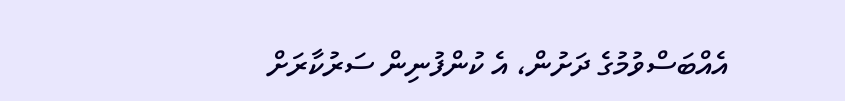އެއްބަސްވުމުގެ ދަށުން، އެ ކުންފުނިން ސަރުކާރަށް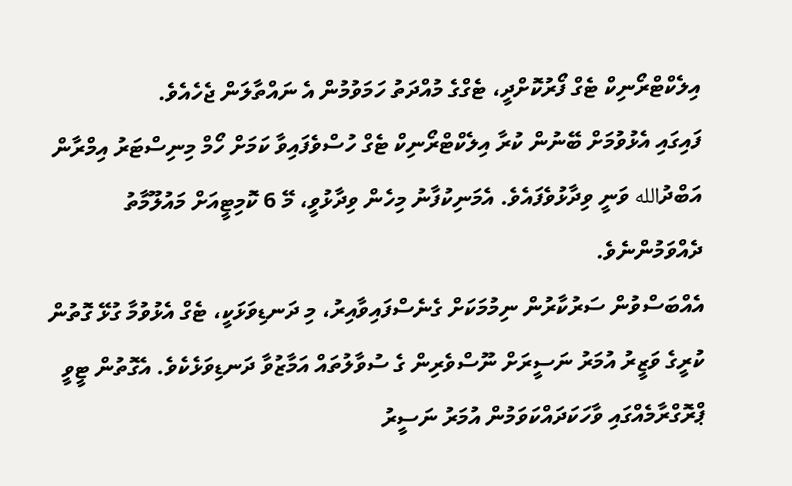އިލެކްޓްރޯނިކް ޓެގް ފޯރުކޮށްދީ، ޓެގްގެ މުއްދަތު ހަމަވުމުން އެ ނައްތާލަން ޖެހެއެވެ.
ފައިގައި އެޅުވުމަށް ބޭނުން ކުރާ އިލެކްޓްރޯނިކް ޓެގް ހުސްވެފައިވާ ކަމަށް ހޯމް މިނިސްޓަރު އިމްރާން އަބްދުالله ވަނީ ވިދާޅުވެފައެވެ. އެމަނިކުފާނު މިހެން ވިދާޅުވީ، މޭ 6 ކޮމިޓީއަށް މައުލޫމާތު ދެއްވަމުންނެވެ.
އެއްބަސްވުން ސަރުކާރުން ނިމުމަކަށް ގެނެސްފައިވާއިރު، މި ދަނޑިވަޅަކީ، ޓެގް އެޅުވުމާ ގުޅޭ ގޮތުން ކުރީގެ ވަޒީރު އުމަރު ނަސީރަށް ނޫސްވެރިން ގެ ސުވާލުތައް އަމާޒުވާ ދަނޑިވަޅެކެވެ. އެގޮތުން ޓީވީ ޕްރޮގްރާމެއްގައި ވާހަކަދައްކަވަމުން އުމަރު ނަސީރު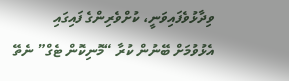ވިދާޅުވެފައިވަނީ، ކުށްވެރިންގެ ފައިގައި އެޅުވުމަށް ބޭނުން ކުރާ “މޮނިކޮން ޓެގް” ނެތޭ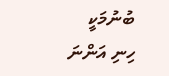ބުނުމަކީ ހިނި އަންނަ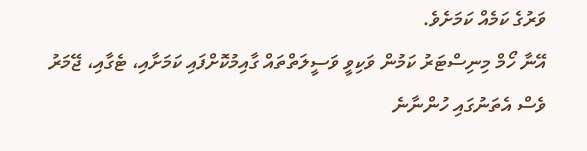ވަރުގެ ކަމެއް ކަމަށެވެ.
އޭނާ ހޯމް މިނިސްޓަރު ކަމުން ވަކިވީ ވަސީލަތްތައް ގާއިމުކޮށްފައި ކަމަށާއި، ޓެގާއި، ޖޭމަރު ވެސް އެތަނުގައި ހުންނާނެ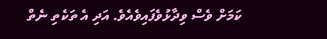ކަމަށް ވެސް ވިދާޅުވެފައިވެއެވެ. އަދި އެ ތަކެތި ނެތް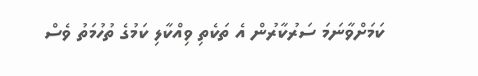ކަމަށްވާނަމަ ސަރުކާރުން އެ ތަކެތި ވިއްކާލި ކަމުގެ ތުހުމަތު ވެސް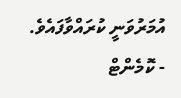އުމަރުވަނީ ކުރައްވާފައެވެ.
- ކޮމެންޓް